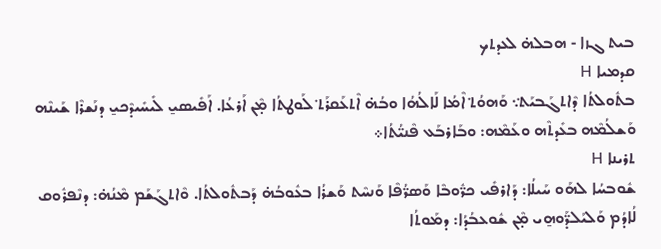ܒܝܬ ܓܙܐ - ܗܒܠܗ̇ ܠܥܕܬܟ
ܩܕܡܝܐ H
ܒܬܽܘܠܬܳܐ ܕܶܐܬܓܰܒܝܰܬ݀܆ ܘܰܗܘܳܬ݀ ܐܶܡܳܐ ܠܰܐܠܳܗܳܐ ܘܒܳܗ̇ ܐܶܬܥܰܩܪܰܬ݀ ܠܰܘܛܬܳܐ ܡ̣ܶܢ ܐܰܪܥܳܐ. ܐܰܦܺܝܣܝ̱ ܠܺܝܚܺܝܕܶܟܝ̱ ܕܢܰܫܪܶܐ ܫܰܝܢܶܗ ܘܰܫܠܳܡܶܗ ܒܥܺܕܬܶܗ ܘܥܰܡܶܗ: ܘܒܰܐܪܒܰܥ ܦܶܢܝ̈ܳܬܳܐ܀
ܬܪܝܢܐ H
ܫܽܘܒܚܳܐ ܠܗܰܘ ܚܰܝܠܳܐ: ܕܰܐܪܦܺܝ ܟܪ̈ܽܘܒܶܐ ܘܰܣܪ̈ܳܦܶܐ ܘܰܢܚܶܬ ܘܰܫܪܳܐ ܒܥܽܘܒܳܗ̇ ܕܰܒܬܽܘܠܬܳܐ. ܘܶܐܬܓܰܫܰܡ ܡܶܢܳܗ̇: ܕܢܶܦܪܽܘܩ ܠܳܐܕܳܡ ܘܰܠܝܰܠܕ̈ܰܘܗ̱ܝ ܡ̣ܶܢ ܫܽܘܥܒܳܕܳܐ: ܕܡܰܘܬܳܐ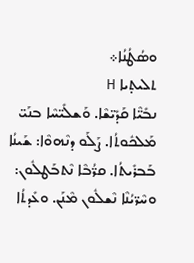ܘܣܳ‍ܛܳܢܳܐ܀
ܬܠܝܬ̣ܝܐ H
ܢܒܺܝ̈ܶܐ ܩܰܕܺܝ̈ܫܶܐ. ܘܰܫܠܺܝ̈ܚܶܐ ܒܢܰܝ̈ ܡܰܠܟܽܘܬܳܐ. ܨܰܠܰܘ ܕܢܶܗܘܶܐ: ܫܰܝܢܳܐ ܒܰܒܪܺܝܬܳܐ. ܩܪ̈ܳܒܶܐ ܢܶܬܒܰܛܠܽܘܢ: ܘܚܶܪ̈ܝܳܢܶܐ ܢܶܫܠܽܘܢ ܡܶܢܰܢ. ܘܥܺܕܬܳܐ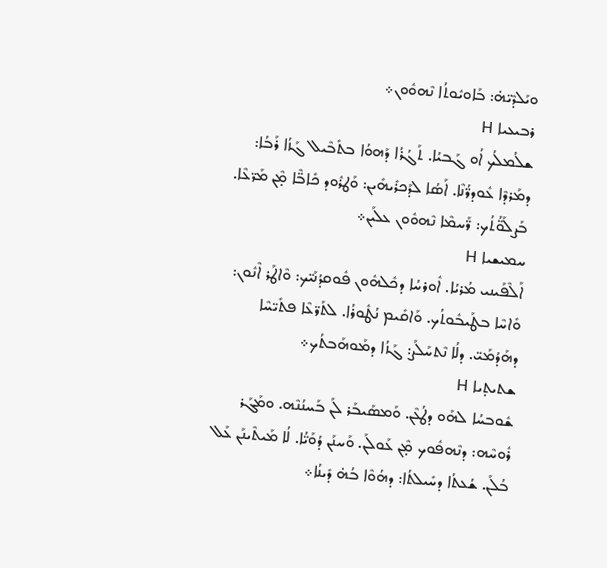ܘܝܰܠܕܶܝ̈ܗ̇: ܒܰܐܘܝܽܘܬܳܐ ܢܶܗܘܽܘܢ܀
ܪܒܝܥܝܐ H
ܫܠܳܡܠܳܟ ܐܳܘ ܓܰܒܝܳܐ. ܬܰܓܳܪܳܐ ܕܰܗܘܳܐ ܒܬܺܒܶܝܠ ܓܰܙܳܐ ܪܰܒܳܐ: ܕܡܰܪܕܶܐ ܥܽܘܕܪ̈ܳܢܶܐ. ܐܰܣܳܐ ܠܕܰܟܪܺܝܗܺܝܢ: ܘܰܛܪܽܘܕ ܟܺܐܒ̈ܶܐ ܡ̣ܶܢ ܡܰܪ̈ܥܶܐ. ܒܰܨܠܰܘ̈ܳܬܳܟ: ܪ̈ܰܚܡܶܐ ܢܶܗܘܽܘܢ ܥܠܰܝܢ܀
ܚܡܝܫܝܐ H
ܐܰ‌ܠܶܦܰܝܢܝ ܡܳܪܝܳܐ. ܐܽܘܪܚܳܐ ܕܟܽܠܗܽܘܢ ܦܽܘܩܕܳܢܰܝ̈ܟ: ܘܶܐܛܰܪ ܐܶܢܽܘܢ: ܘܺܐܚܶܐ ܒܛܰܝܒܽܘܬܳܟ. ܘܰܐܩܺܝܡ ܢܳܛܽܘܪܳܐ. ܠܬܰܪ̈ܥܶܐ ܦܬܺܝ̈ܚܶܐ ܕܗܰܕܳܡܰܝ̈. ܕܠܳܐ ܢܶܬܚܰܠܰܨ: ܓܰܙܳܐ ܕܡܰܘܗܰܒܬܳܟ܀
ܫܬܝܬ̣ܝܐ H
ܫܽܘܒܚܳܐ ܠܗܰܘ ܕܛܳܥܶܢ. ܘܰܡܣܰܝܒܰܪ ܠܰܢ ܒܰܚܢܳܢܶܗ. ܘܡܰܓܰܪ ܪܽܘܚܶܗ: ܕܢܶܗܦܽܘܟ ܡ̣ܶܢ ܥܰܘܠܰܢ. ܘܰܚܢܰܢ ܕܳܘܰܝ̈ܳܐ. ܠܳܐ ܡܰܝܬܶܝܢܰܢ ܥܰܠ ܒܳܠܰܢ. ܫܳܥܬܳܐ ܕܚܺܝܠܬܳܐ: ܕܗܳܘܶܐ ܒܳܗ̇ ܕܺܝܢܳܐ܀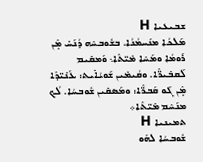ܫܒܝܥܝܐ H
ܡܰܠܟܳܐ ܡܢܰܚܡܳܢܳܐ. ܒܫܽܘܒܚܶܗ ܕܳܢܰܚ̇ ܡ̣ܶܢ ܪܰܘܡܳܐ ܘܡܰܚܶܐ ܡܺܝ̈ܬܶܐ܆ ܘܰܡܩܺܝܡ ܠܰܩܒܺܝܪ̈ܶܐ. ܘܩܳܝܡܺܝܢ ܫܰܘܝܳܐܺܝܬ: ܥܰܢܺܝ̈ܕܶܐ ܡ̣ܶܢ ܓܰܘ ܩܰܒܪ̈ܶܐ: ܘܡܰܣܩܺܝܢ ܫܽܘܒܚܳܐ. ܠܳܟ ܡܢܰܚܶܡ ܡܺܝ̈ܬܶܐ܀
ܬܡܝܢܝܐ H
ܫܽܘܒܚܳܐ ܠܗܰܘ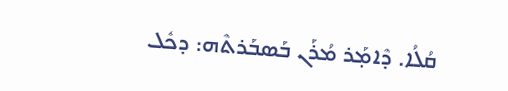ܩܳܠܳܐ. ܕܶܐܡ̣ܰܪ ܡܳܪܰܢ ܒܰܣܒܰܪܬܶܗ: ܕܟܽܠ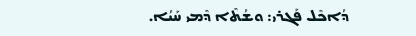ܕܳܐܟܶܠ ܦܰܓܪܝ: ܘܫܳܬܶܐ ܕܶܡܝ ܚܰܝܳܐ.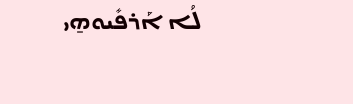ܠܳܐ ܐܰܪܦܺܝܘܗ̱ܝ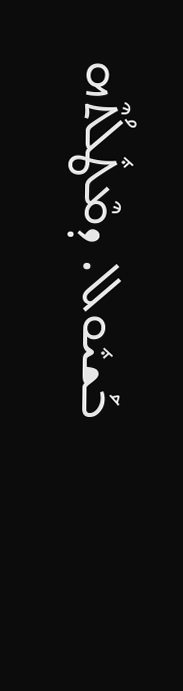ܒܰܫܝܽܘܠ. ܕܡܶܛܽܠܳܬܶܗ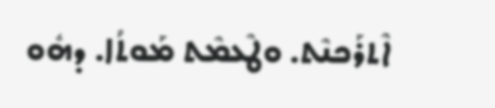ܐܶܬܪܰܟܢܶܬ. ܘܛܶܥܡܶܬ ܡܰܘܬܳܐ. ܕܗܽܘ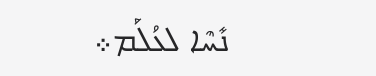ܢܺܚܶܐ ܠܥܳܠܰܡ܀